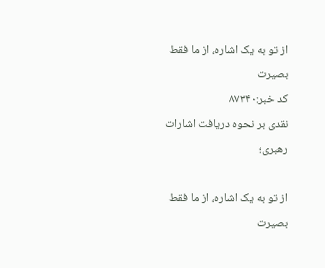از تو به یک اشاره، از ما فقط بصیرت
کد خبر:۸۷۳۴۰
نقدی بر نحوه دریافت اشارات رهبری؛

از تو به یک اشاره، از ما فقط بصیرت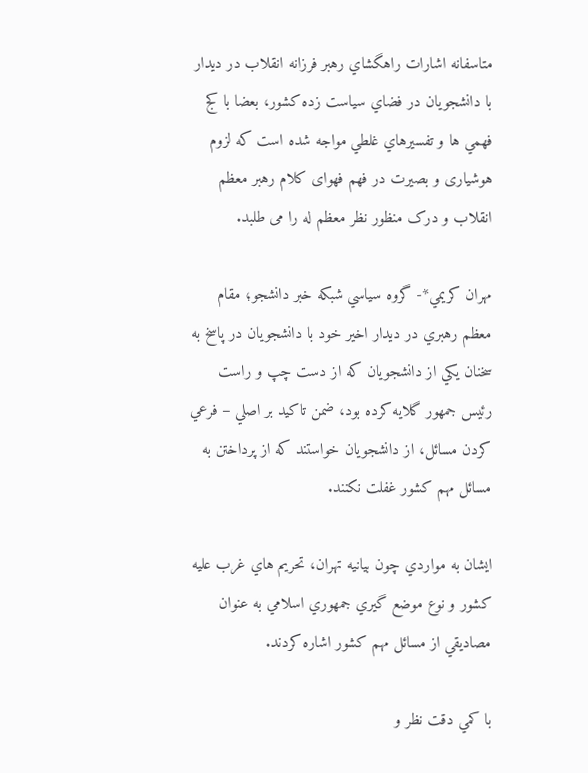متاسفانه اشارات راهگشاي رهبر فرزانه انقلاب در ديدار با دانشجويان در فضاي سياست زده كشور، بعضا با كج فهمي ها و تفسيرهاي غلطي مواجه شده است که لزوم هوشیاری و بصیرت در فهم فهوای کلام رهبر معظم انقلاب و درک منظور نظر معظم له را می طلبد.

مهران كريمي*- گروه سياسي شبكه خبر دانشجو؛ مقام معظم رهبري در ديدار اخير خود با دانشجويان در پاسخ به سخنان يكي از دانشجويان كه از دست چپ و راست رئيس جمهور گلايه كرده بود، ضمن تاكيد بر اصلي – فرعي كردن مسائل، از دانشجويان خواستند كه از پرداختن به مسائل مهم كشور غفلت نكنند.

ايشان به مواردي چون بيانيه تهران، تحريم هاي غرب عليه كشور و نوع موضع گيري جمهوري اسلامي به عنوان مصاديقي از مسائل مهم كشور اشاره كردند.

با كمي دقت نظر و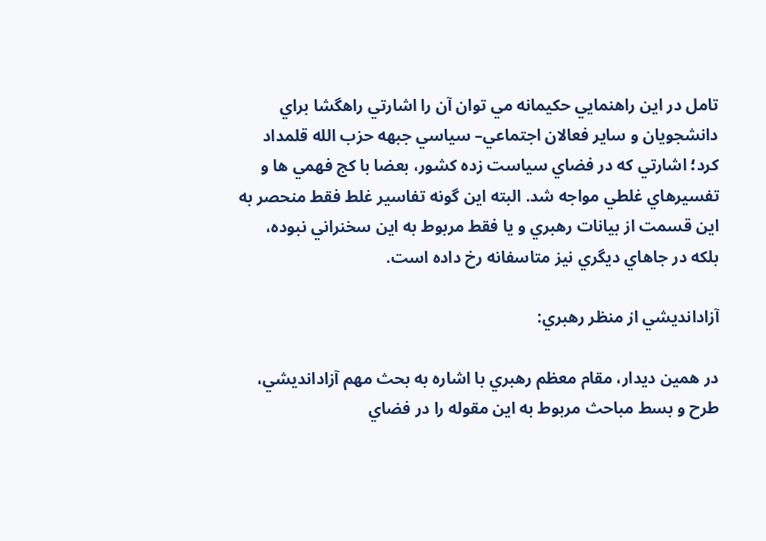تامل در اين راهنمايي حكيمانه مي توان آن را اشارتي راهگشا براي دانشجويان و ساير فعالان اجتماعي– سياسي جبهه حزب الله قلمداد كرد؛ اشارتي كه در فضاي سياست زده كشور، بعضا با كج فهمي ها و تفسيرهاي غلطي مواجه شد. البته اين گونه تفاسير غلط فقط منحصر به اين قسمت از بيانات رهبري و يا فقط مربوط به اين سخنراني نبوده، بلكه در جاهاي ديگري نيز متاسفانه رخ داده است.

آزادانديشي از منظر رهبري:

در همين ديدار، مقام معظم رهبري با اشاره به بحث مهم آزادانديشي، طرح و بسط مباحث مربوط به اين مقوله را در فضاي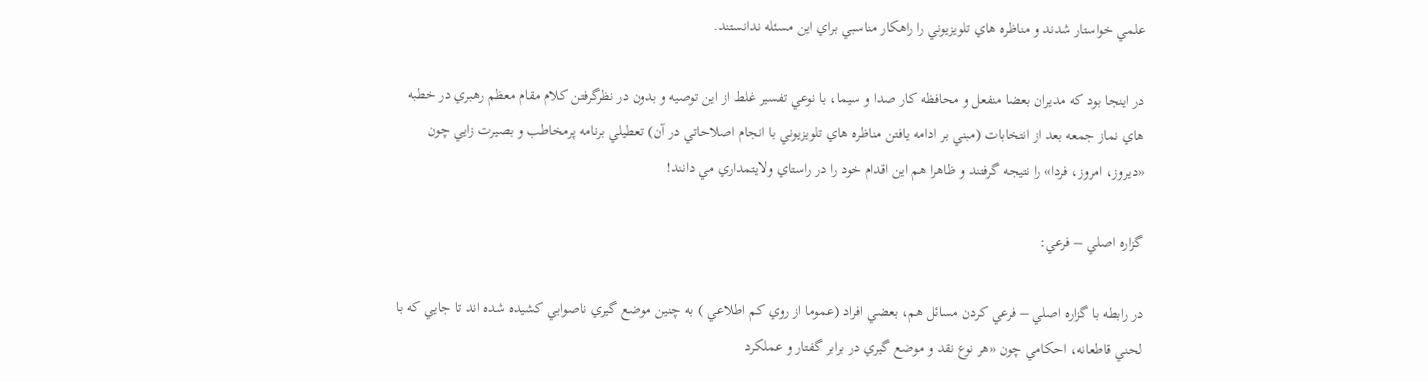علمي خواستار شدند و مناظره هاي تلويزيوني را راهكار مناسبي براي اين مسئله ندانستند.

در اينجا بود كه مديران بعضا منفعل و محافظه كار صدا و سيما، با نوعي تفسير غلط از اين توصيه و بدون در نظرگرفتن كلام مقام معظم رهبري در خطبه هاي نماز جمعه بعد از انتخابات (مبني بر ادامه يافتن مناظره هاي تلويزيوني با انجام اصلاحاتي در آن) تعطيلي برنامه پرمخاطب و بصيرت زايي چون «ديروز، امروز، فردا» را نتيجه گرفتند و ظاهرا هم اين اقدام خود را در راستاي ولايتمداري مي دانند!

گزاره اصلي – فرعي:

در رابطه با گزاره اصلي – فرعي كردن مسائل هم، بعضي افراد (عموما از روي كم اطلاعي ) به چنين موضع گيري ناصوابي كشيده شده اند تا جايي كه با لحني قاطعانه، احكامي چون «هر نوع نقد و موضع گيري در برابر گفتار و عملكرد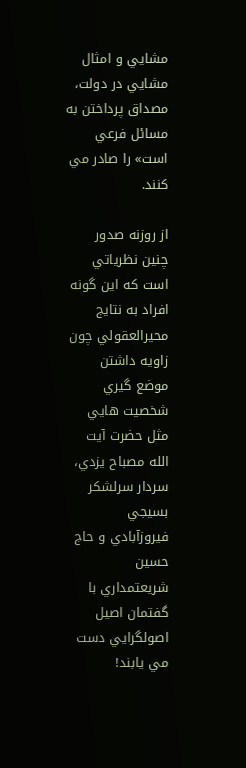مشايي و امثال مشايي در دولت، مصداق پرداختن به مسائل فرعي است» را صادر مي کنند.

از روزنه صدور چنين نظرياتي است كه اين گونه افراد به نتايج محيرالعقولي چون زاويه داشتن موضع گيري شخصيت هايي مثل حضرت آيت الله مصباح يزدي، سردار سرلشکر بسيجي فيروزآبادي و حاج حسين شريعتمداري با گفتمان اصيل اصولگرايي دست مي يابند!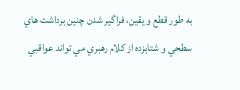به طور قطع و يقين، فراگير شدن چنين برداشت هاي سطحي و شتابزده از كلام رهبري مي تواند عواقبي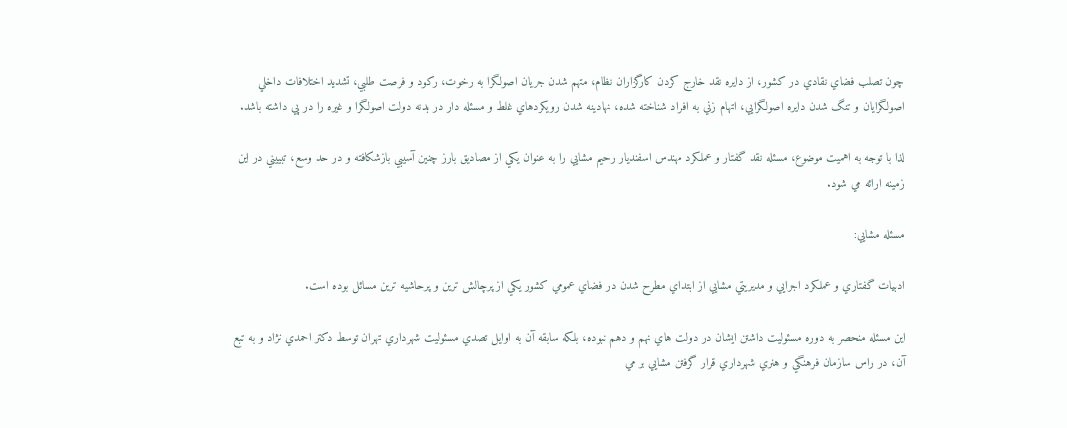چون تصلب فضاي نقادي در كشور، از دايره نقد خارج کردن كارگزاران نظام، متهم شدن جريان اصولگرا به رخوت، ركود و فرصت طلبي، تشديد اختلافات داخلي اصولگرايان و تنگ شدن دايره اصولگرايي، اتهام زني به افراد شناخته شده، نهادينه شدن رويكردهاي غلط و مسئله دار در بدنه دولت اصولگرا و غيره را در پي داشته باشد.

لذا با توجه به اهميت موضوع، مسئله نقد گفتار و عملكرد مهندس اسفنديار رحيم مشايي را به عنوان يكي از مصاديق بارز چنين آسيبي بازشكافته و در حد وسع، تبييني در اين زمينه ارائه مي شود.

مسئله مشايي:

ادبيات گفتاري و عملكرد اجرايي و مديريتي مشايي از ابتداي مطرح شدن در فضاي عمومي كشور يكي از پرچالش ترين و پرحاشيه ترين مسائل بوده است.

اين مسئله منحصر به دوره مسئوليت داشتن ايشان در دولت هاي نهم و دهم نبوده، بلكه سابقه آن به اوايل تصدي مسئوليت شهرداري تهران توسط دكتر احمدي نژاد و به تبع آن، در راس سازمان فرهنگي و هنري شهرداري قرار گرفتن مشايي بر مي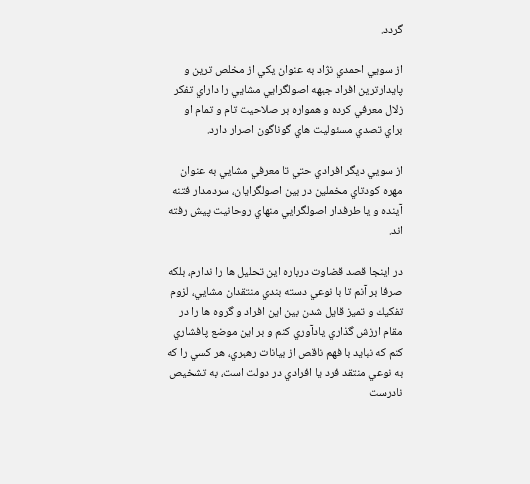گردد.

از سويي احمدي نژاد به عنوان يكي از مخلص ترين و پايدارترين افراد جبهه اصولگرايي مشايي را داراي تفكر زلال معرفي كرده و همواره بر صلاحيت تام و تمام او براي تصدي مسئوليت هاي گوناگون اصرار دارد.

از سويي ديگر افرادي حتي تا معرفي مشايي به عنوان مهره كودتاي مخملين در بين اصولگرايان، سردمدار فتنه آينده و يا طرفدار اصولگرايي منهاي روحانيت پيش رفته اند.

در اينجا قصد قضاوت درباره اين تحليل ها را ندارم، بلكه صرفا بر آنم تا با نوعي دسته بندي منتقدان مشايي، لزوم تفكيك و تميز قايل شدن بين اين افراد و گروه ها را در مقام ارزش گذاري يادآوري كنم و بر اين موضع پافشاري كنم كه نبايد با فهم ناقص از بيانات رهبري، هر كسي را كه به نوعي منتقد فرد يا افرادي در دولت است، به تشخيص نادرست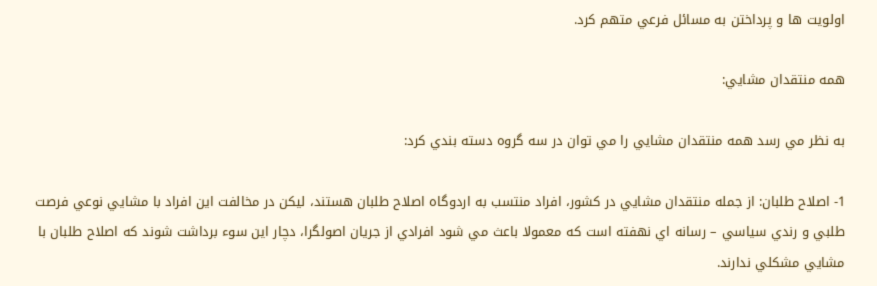اولويت ها و پرداختن به مسائل فرعي متهم كرد.

همه منتقدان مشايي:

به نظر مي رسد همه منتقدان مشايي را مي توان در سه گروه دسته بندي كرد:

1- اصلاح طلبان: از جمله منتقدان مشايي در كشور، افراد منتسب به اردوگاه اصلاح طلبان هستند، ليكن در مخالفت اين افراد با مشايي نوعي فرصت طلبي و رندي سياسي – رسانه اي نهفته است كه معمولا باعث مي شود افرادي از جريان اصولگرا، دچار اين سوء برداشت شوند كه اصلاح طلبان با مشايي مشكلي ندارند.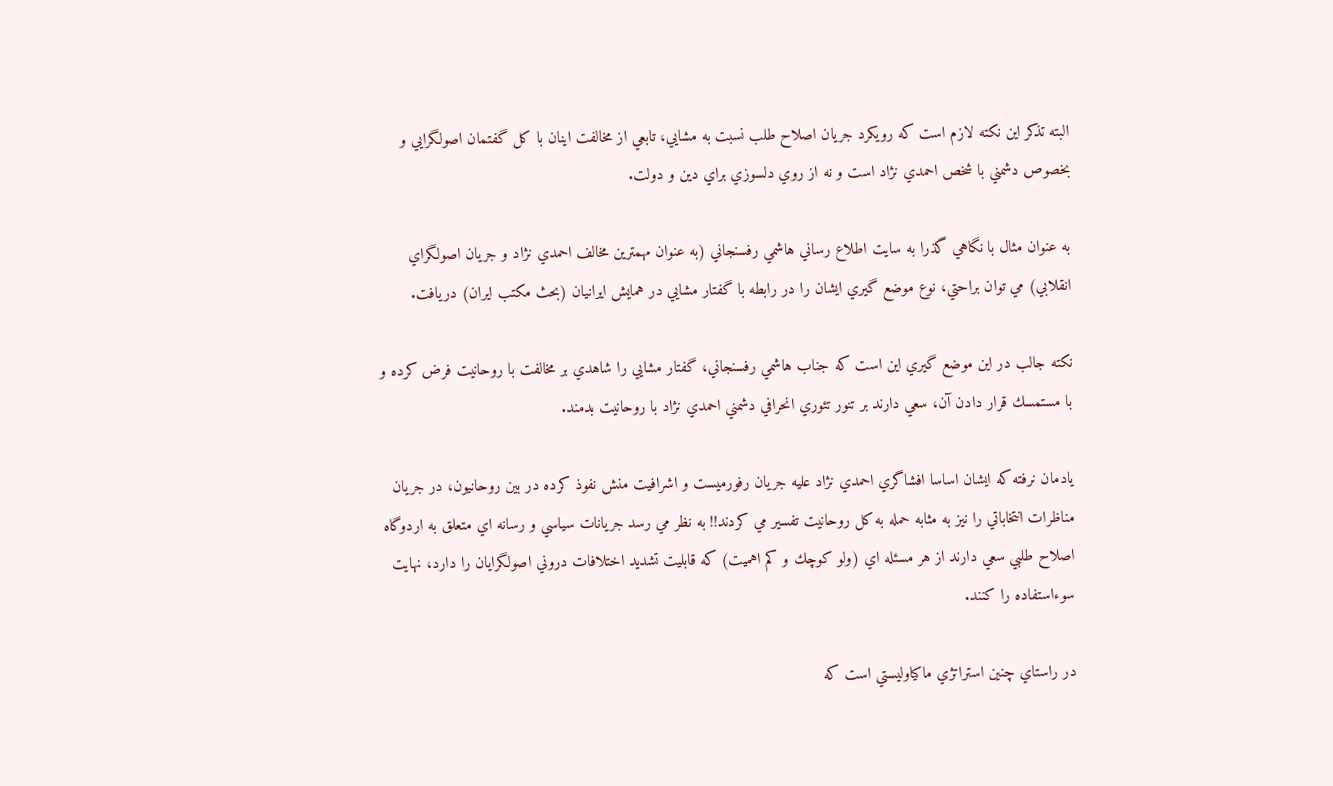البته تذكر اين نكته لازم است كه رويكرد جريان اصلاح طلب نسبت به مشايي، تابعي از مخالفت اينان با كل گفتمان اصولگرايي و بخصوص دشمني با شخص احمدي نژاد است و نه از روي دلسوزي براي دين و دولت.

به عنوان مثال با نگاهي گذرا به سايت اطلاع رساني هاشمي رفسنجاني (به عنوان مهمترين مخالف احمدي نژاد و جريان اصولگراي انقلابي) مي توان براحتي، نوع موضع گيري ايشان را در رابطه با گفتار مشايي در همايش ايرانيان (بحث مكتب ايران) دريافت.

نكته جالب در اين موضع گيري اين است كه جناب هاشمي رفسنجاني، گفتار مشايي را شاهدي بر مخالفت با روحانيت فرض كرده و با مستمسك قرار دادن آن، سعي دارند بر تنور تئوري انحرافي دشمني احمدي نژاد با روحانيت بدمند.

يادمان نرفته كه ايشان اساسا افشاگري احمدي نژاد عليه جريان رفورميست و اشرافيت منش نفوذ كرده در بين روحانيون، در جريان مناظرات انتخاباتي را نيز به مثابه حمله به كل روحانيت تفسير مي كردند!! به نظر مي رسد جريانات سياسي و رسانه اي متعلق به اردوگاه اصلاح طلبي سعي دارند از هر مسئله اي (ولو كوچك و كم اهميت) كه قابليت تشديد اختلافات دروني اصولگرايان را دارد، نهايت سوءاستفاده را كنند.

در راستاي چنين استراتژي ماكياوليستي است كه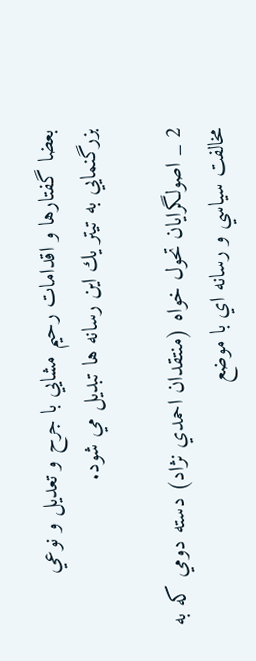بعضا گفتارها و اقدامات رحيم مشايي با جرح و تعديل و نوعي بزرگنمايي به تيتر يك اين رسانه ها تبديل مي شود.

2 _ اصولگرايان تحول خواه (منتقدان احمدي نژاد) دسته دومي كه به مخالفت سياسي و رسانه اي با موضع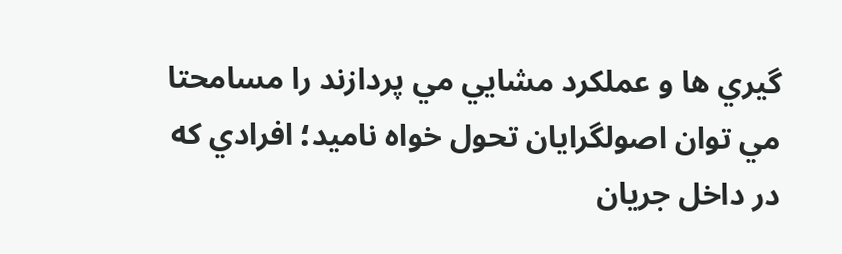گيري ها و عملكرد مشايي مي پردازند را مسامحتا مي توان اصولگرايان تحول خواه ناميد؛ افرادي كه در داخل جريان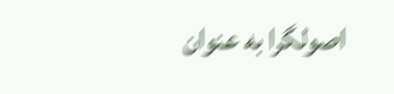اصولگرا به عنوان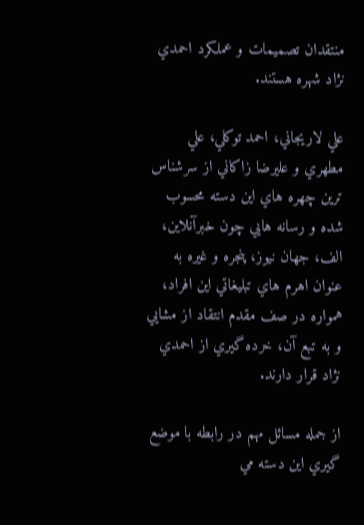منتقدان تصميمات و عملكرد احمدي نژاد شهره هستند.

علي لاريجاني، احمد توكلي، علي مطهري و عليرضا زاكاني از سرشناس ترين چهره هاي اين دسته محسوب شده و رسانه هايي چون خبرآنلاين، الف، جهان نيوز، پنجره و غيره به عنوان اهرم هاي تبليغاتي اين افراد، همواره در صف مقدم انتقاد از مشايي و به تبع آن، خرده گيري از احمدي نژاد قرار دارند.

از جمله مسائل مهم در رابطه با موضع گيري اين دسته مي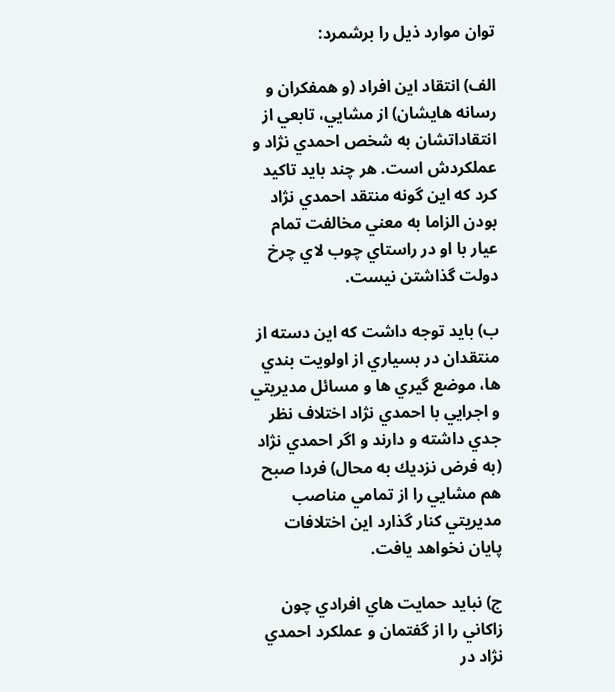توان موارد ذيل را برشمرد:

الف) انتقاد اين افراد (و همفكران و رسانه هايشان) از مشايي، تابعي از انتقاداتشان به شخص احمدي نژاد و عملكردش است. هر چند بايد تاكيد كرد كه اين گونه منتقد احمدي نژاد بودن الزاما به معني مخالفت تمام عيار با او در راستاي چوب لاي چرخ دولت گذاشتن نيست.

ب) بايد توجه داشت كه اين دسته از منتقدان در بسياري از اولويت بندي ها، موضع گيري ها و مسائل مديريتي و اجرايي با احمدي نژاد اختلاف نظر جدي داشته و دارند و اگر احمدي نژاد (به فرض نزديك به محال) فردا صبح هم مشايي را از تمامي مناصب مديريتي كنار گذارد اين اختلافات پايان نخواهد يافت.

ج) نبايد حمايت هاي افرادي چون زاكاني را از گفتمان و عملكرد احمدي نژاد در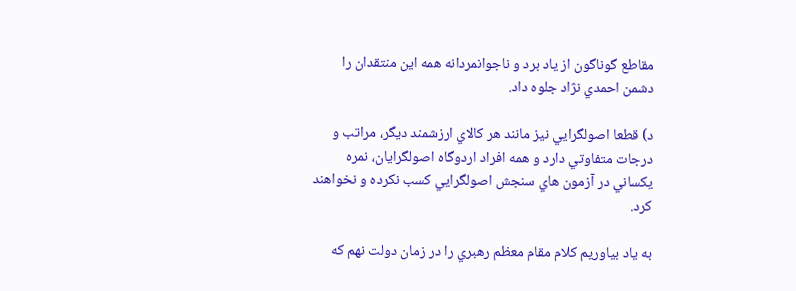مقاطع گوناگون از ياد برد و ناجوانمردانه همه اين منتقدان را دشمن احمدي نژاد جلوه داد.

د) قطعا اصولگرايي نيز مانند هر كالاي ارزشمند ديگر، مراتب و درجات متفاوتي دارد و همه افراد اردوگاه اصولگرايان، نمره يكساني در آزمون هاي سنجش اصولگرايي كسب نكرده و نخواهند كرد.

به ياد بياوريم كلام مقام معظم رهبري را در زمان دولت نهم كه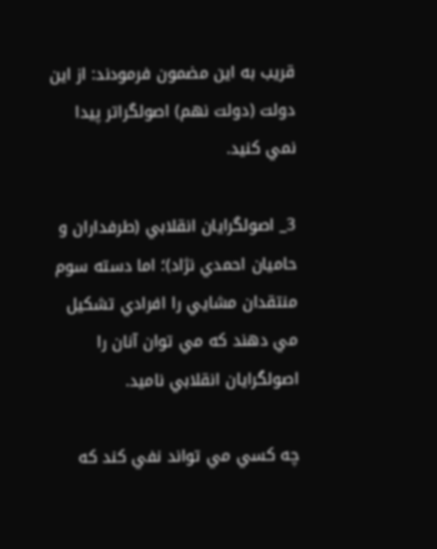قريب به اين مضمون فرمودند: از اين دولت (دولت نهم) اصولگراتر پيدا نمي كنيد.

3_ اصولگرايان انقلابي (طرفداران و حاميان احمدي نژاد‌)؛ اما دسته سوم منتقدان مشايي را افرادي تشكيل مي دهند كه مي توان آنان را اصولگرايان انقلابي ناميد.

چه كسي مي تواند نفي كند كه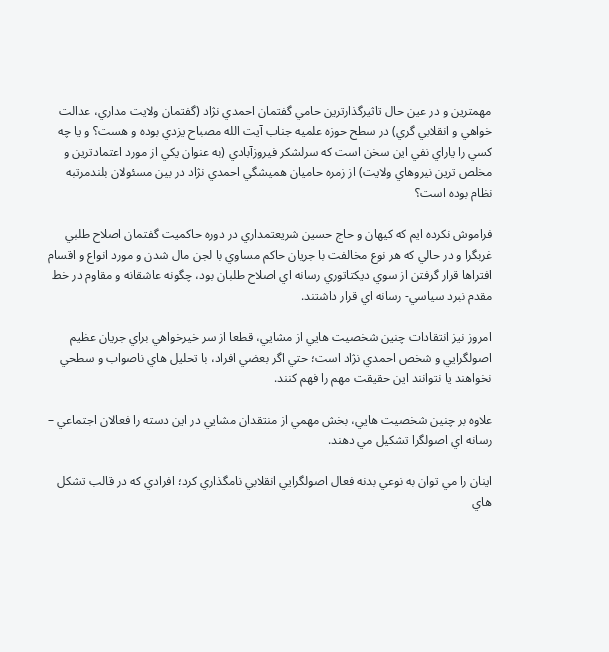مهمترين و در عين حال تاثيرگذارترين حامي گفتمان احمدي نژاد (گفتمان ولايت مداري، عدالت خواهي و انقلابي گري) در سطح حوزه علميه جناب آيت الله مصباح يزدي بوده و هست؟ و يا چه كسي را ياراي نفي اين سخن است كه سرلشكر فيروزآبادي (به عنوان يكي از مورد اعتمادترين و مخلص ترين نيروهاي ولايت) از زمره حاميان هميشگي احمدي نژاد در بين مسئولان بلندمرتبه نظام بوده است؟

فراموش نكرده ايم كه كيهان و حاج حسين شريعتمداري در دوره حاكميت گفتمان اصلاح طلبي غربگرا و در حالي كه هر نوع مخالفت با جريان حاكم مساوي با لجن مال شدن و مورد انواع و اقسام افتراها قرار گرفتن از سوي ديكتاتوري رسانه اي اصلاح طلبان بود، چگونه عاشقانه و مقاوم در خط مقدم نبرد سياسي- رسانه اي قرار داشتند.

امروز نيز انتقادات چنين شخصيت هايي از مشايي، قطعا از سر خيرخواهي براي جريان عظيم اصولگرايي و شخص احمدي نژاد است؛ حتي اگر بعضي افراد، با تحليل هاي ناصواب و سطحي نخواهند يا نتوانند اين حقيقت مهم را فهم كنند.

علاوه بر چنين شخصيت هايي، بخش مهمي از منتقدان مشايي در اين دسته را فعالان اجتماعي – رسانه اي اصولگرا تشكيل مي دهند.

اينان را مي توان به نوعي بدنه فعال اصولگرايي انقلابي نامگذاري كرد؛ افرادي كه در قالب تشكل هاي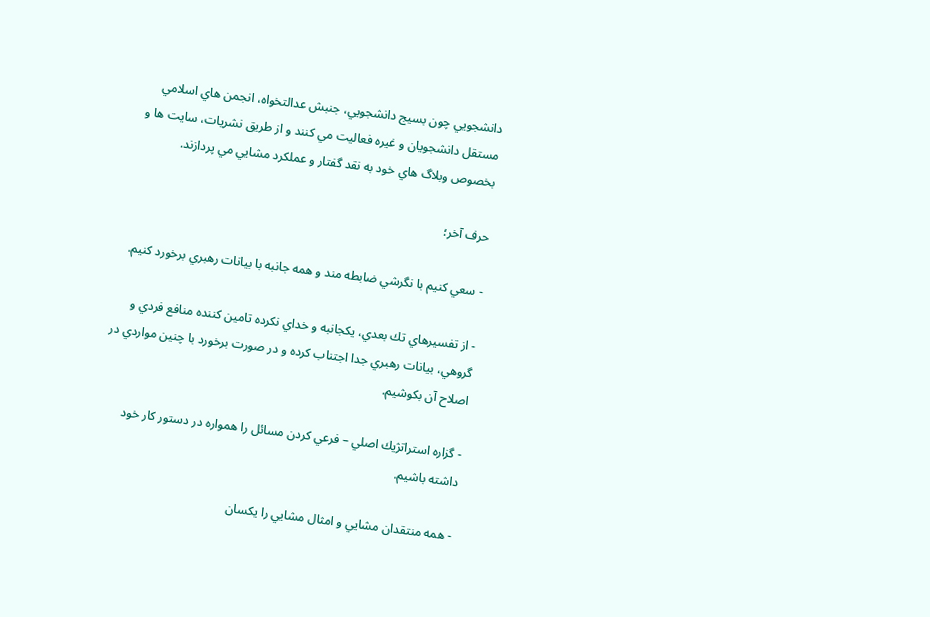دانشجويي چون بسيج دانشجويي، جنبش عدالتخواه، انجمن هاي اسلامي مستقل دانشجويان و غيره فعاليت مي كنند و از طريق نشريات، سايت ها و بخصوص وبلاگ هاي خود به نقد گفتار و عملكرد مشايي مي پردازند.

حرف آخر؛

- سعي كنيم با نگرشي ضابطه مند و همه جانبه با بيانات رهبري برخورد كنيم.

- از تفسيرهاي تك بعدي، يكجانبه و خداي نكرده تامين كننده منافع فردي و گروهي، بيانات رهبري جدا اجتناب كرده و در صورت برخورد با چنين مواردي در اصلاح آن بكوشيم.

- گزاره استراتژيك اصلي – فرعي كردن مسائل را همواره در دستور كار خود داشته باشيم.

- همه منتقدان مشايي و امثال مشايي را يكسان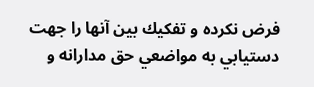فرض نكرده و تفكيك بين آنها را جهت دستيابي به مواضعي حق مدارانه و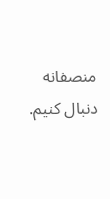منصفانه دنبال كنيم.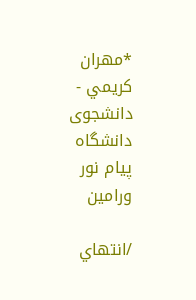*مهران كريمي - دانشجوی دانشگاه پیام نور ورامین

/انتهاي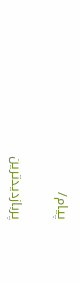پيام/

پربازدیدترین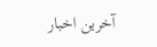آخرین اخبار